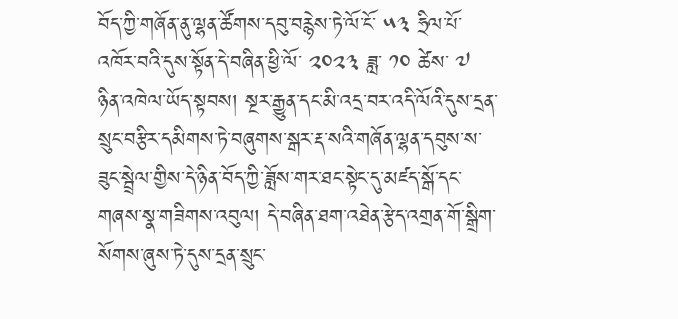བོད་ཀྱི་གཞོན་ནུ་ལྷན་ཚོགས་དབུ་བརྙེས་ཏེ་ལོ་ངོ་ ༥༣ ཧྲིལ་པོ་འཁོར་བའི་དུས་སྟོན་དེ་བཞིན་ཕྱི་ལོ་ ༢༠༢༣ ཟླ་ ༡༠ ཚེས་ ༧ ཉིན་འཁེལ་ཡོད་སྟབས། སྔར་རྒྱུན་དང་མི་འདྲ་བར་འདི་ལོའི་དུས་དྲན་སྲུང་བརྩིར་དམིགས་ཏེ་བཞུགས་སྒར་རྡ་སའི་གཞོན་ལྷན་དབུས་ས་ཟུང་སྦྲེལ་གྱིས་དེ་ཉིན་བོད་ཀྱི་ཟློས་གར་ཐང་སྟེང་དུ་མཛད་སྒོ་དང་གཞས་སྣ་གཟིགས་འབུལ། དེ་བཞིན་ཐག་འཐེན་རྩེད་འགྲན་གོ་སྒྲིག་སོགས་ཞུས་ཏེ་དུས་དྲན་སྲུང་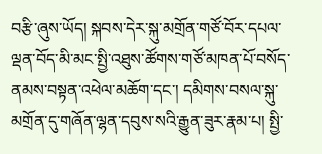བརྩི་ཞུས་ཡོད། སྐབས་དེར་སྐུ་མགྲོན་གཙོ་བོར་དཔལ་ལྡན་བོད་མི་མང་སྤྱི་འཐུས་ཚོགས་གཙོ་མཁན་པོ་བསོད་ནམས་བསྟན་འཕེལ་མཆོག་དང་། དམིགས་བསལ་སྐུ་མགྲོན་དུ་གཞོན་ལྷན་དབུས་སའི་རྒྱུན་ཟུར་རྣམ་པ། སྤྱི་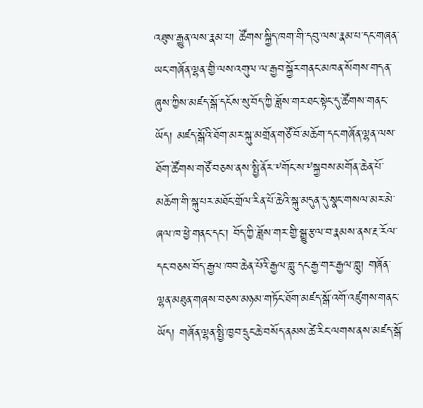འཐུས་རྒྱུན་ལས་རྣམ་པ། ཚོགས་སྐྱིད་ཁག་གི་དབུ་ལས་རྣམ་པ་དང་གཞན་ཡང་གཞོན་ལྷན་གྱི་ལས་འགུལ་ལ་རྒྱབ་སྐྱོར་གནང་མཁན་སོགས་གདན་ཞུས་ཀྱིས་མཛད་སྒོ་དངོས་སུ་བོད་ཀྱི་ཟློས་གར་ཐང་སྟེང་དུ་ཚོགས་གནང་ཡོད། མཛད་སྒོའི་ཐོག་མར་སྐུ་མགྲོན་གཙོ་བོ་མཆོག་དང་གཞོན་ལྷན་ལས་ཐོག་ཚོགས་གཙོ་བཅས་ནས་སྤྱི་ནོར་༸གོང་ས་༸སྐྱབས་མགོན་ཆེན་པོ་མཆོག་གི་སྐུ་པར་མཐོང་གྲོལ་རིན་པོ་ཆེའི་སྐུ་མདུན་དུ་སྣང་གསལ་མར་མེ་ཞལ་ཁ་ཕྱེ་གནང་དང་། བོད་ཀྱི་ཟློས་གར་གྱི་སྒྱུ་རྩལ་བ་རྣམས་ནས་རྔ་རོལ་དང་བཅས་བོད་རྒྱལ་ཁབ་ཆེན་པོའི་རྒྱལ་གླུ་དང་རྒྱ་གར་རྒྱལ་གླུ། གཞོན་ལྷན་མཐུན་གཞས་བཅས་མཉམ་གཏོང་ཐོག་མཛད་སྒོ་འགོ་འཛུགས་གནང་ཡོད། གཞོན་ལྷན་སྤྱི་ཁྱབ་དྲུང་ཆེ་བསོད་ནམས་ཚེ་རིང་ལགས་ནས་མཛད་སྒོ་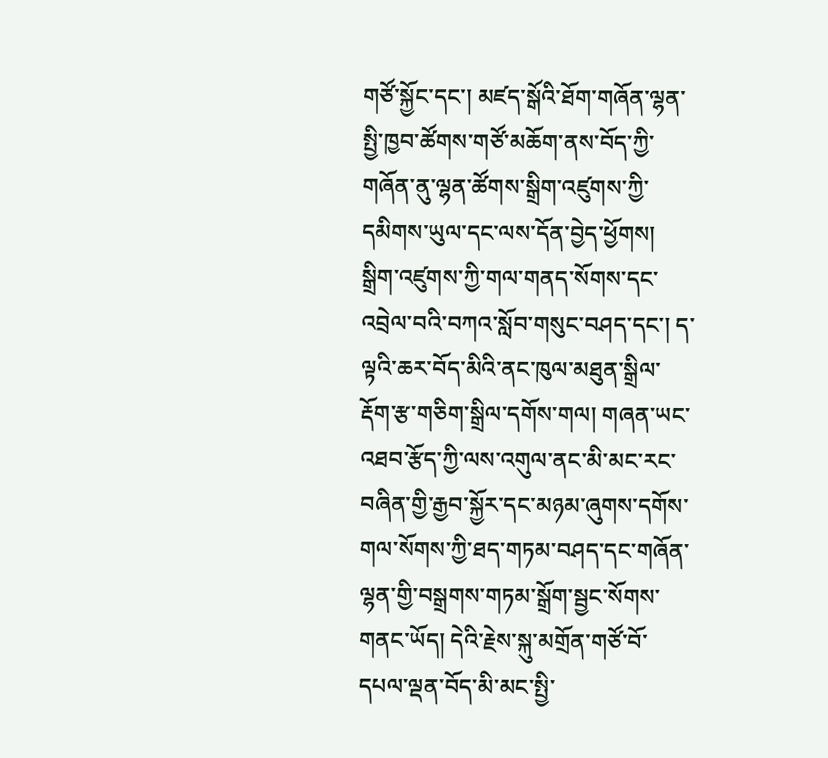གཙོ་སྐྱོང་དང་། མཛད་སྒོའི་ཐོག་གཞོན་ལྷན་སྤྱི་ཁྱབ་ཚོགས་གཙོ་མཆོག་ནས་བོད་ཀྱི་གཞོན་ནུ་ལྷན་ཚོགས་སྒྲིག་འཛུགས་ཀྱི་དམིགས་ཡུལ་དང་ལས་དོན་བྱེད་ཕྱོགས། སྒྲིག་འཛུགས་ཀྱི་གལ་གནད་སོགས་དང་འབྲེལ་བའི་བཀའ་སློབ་གསུང་བཤད་དང་། ད་ལྟའི་ཆར་བོད་མིའི་ནང་ཁུལ་མཐུན་སྒྲིལ་རྡོག་རྩ་གཅིག་སྒྲིལ་དགོས་གལ། གཞན་ཡང་འཐབ་རྩོད་ཀྱི་ལས་འགུལ་ནང་མི་མང་རང་བཞིན་གྱི་རྒྱབ་སྐྱོར་དང་མཉམ་ཞུགས་དགོས་གལ་སོགས་ཀྱི་ཐད་གཏམ་བཤད་དང་གཞོན་ལྷན་གྱི་བསྒྲགས་གཏམ་སྒྲོག་སྦྱང་སོགས་གནང་ཡོད། དེའི་རྗེས་སྐུ་མགྲོན་གཙོ་བོ་དཔལ་ལྡན་བོད་མི་མང་སྤྱི་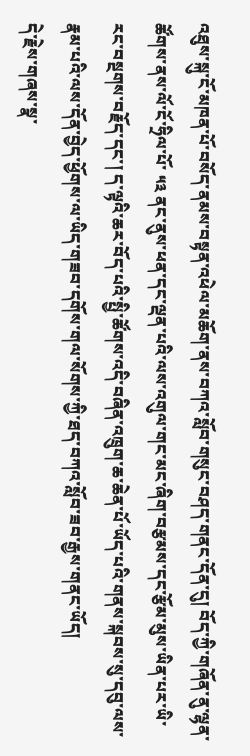འཐུས་སྐུ་ངོ་མཁན་པོ་བསོད་ནམས་བསྟན་འཕེལ་མཆོག་ནས་བཀའ་སློབ་གསུང་བཤད་གནང་དོན་དུ། བོད་ཀྱི་གཞོན་ནུ་ལྷན་ཚོགས་ནས་ལོ་ངོ་ཧྲིལ་པོ་ ༥༣ ནང་ནུས་ཕན་དང་ལྡན་པའི་ལས་འགུལ་གང་མང་ཞིག་བརྩམས་དང་རྩོམ་མུས་ཡིན་པར་ཡི་རང་བསྔགས་བརྗོད་དང་། ད་ལྟའི་ཆར་བོད་པའི་སྤྱི་ཚོགས་འདི་བཞིན་འཁྲུག་ཆ་ཆེན་པོ་ཡོད་པའི་གནས་སྐབས་སུ་དབུ་ལས་རྣམ་པའི་ལས་དོན་བྱེད་ཕྱོགས་ལ་ཡིད་གཟབ་དགོས་གལ་སོགས་ཀྱི་ཐད་བཀའ་སློབ་ཟབ་རྒྱས་གནང་ཡོད།
དེ་རྗེས་གཞས་སྣ་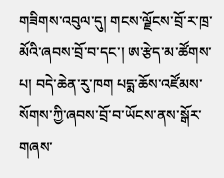གཟིགས་འབུལ་དུ། གངས་ལྗོངས་བྲོ་ར་ཁྲ་མོའི་ཞབས་བྲོ་བ་དང་། ཨ་རྩེད་མ་ཚོགས་པ། བདེ་ཆེན་རུ་ཁག པདྨ་ཆོས་འཛོམས་སོགས་ཀྱི་ཞབས་བྲོ་བ་ཡོངས་ནས་སྒོར་གཞས་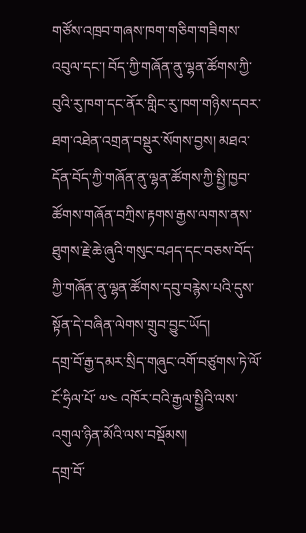གཙོས་འཁྲབ་གཞས་ཁག་གཅིག་གཟིགས་འབུལ་དང་། བོད་ཀྱི་གཞོན་ནུ་ལྷན་ཚོགས་ཀྱི་བུའི་རུ་ཁག་དང་ནོར་གླིང་རུ་ཁག་གཉིས་དབར་ཐག་འཐེན་འགྲན་བསྡུར་སོགས་བྱས། མཐའ་དོན་བོད་ཀྱི་གཞོན་ནུ་ལྷན་ཚོགས་ཀྱི་སྤྱི་ཁྱབ་ཚོགས་གཞོན་བཀྲིས་རྟགས་རྒྱས་ལགས་ནས་ཐུགས་རྗེ་ཆེ་ཞུའི་གསུང་བཤད་དང་བཅས་བོད་ཀྱི་གཞོན་ནུ་ལྷན་ཚོགས་དབུ་བརྙེས་པའི་དུས་སྟོན་དེ་བཞིན་ལེགས་གྲུབ་བྱུང་ཡོད།
དགྲ་བོ་རྒྱ་དམར་སྲིད་གཞུང་འགོ་བཙུགས་ཏེ་ལོ་ངོ་ཧྲིལ་པོ་ ༧༤ འཁོར་བའི་རྒྱལ་སྤྱིའི་ལས་འགུལ་ཉིན་མོའི་ལས་བསྡོམས།
དགྲ་བོ་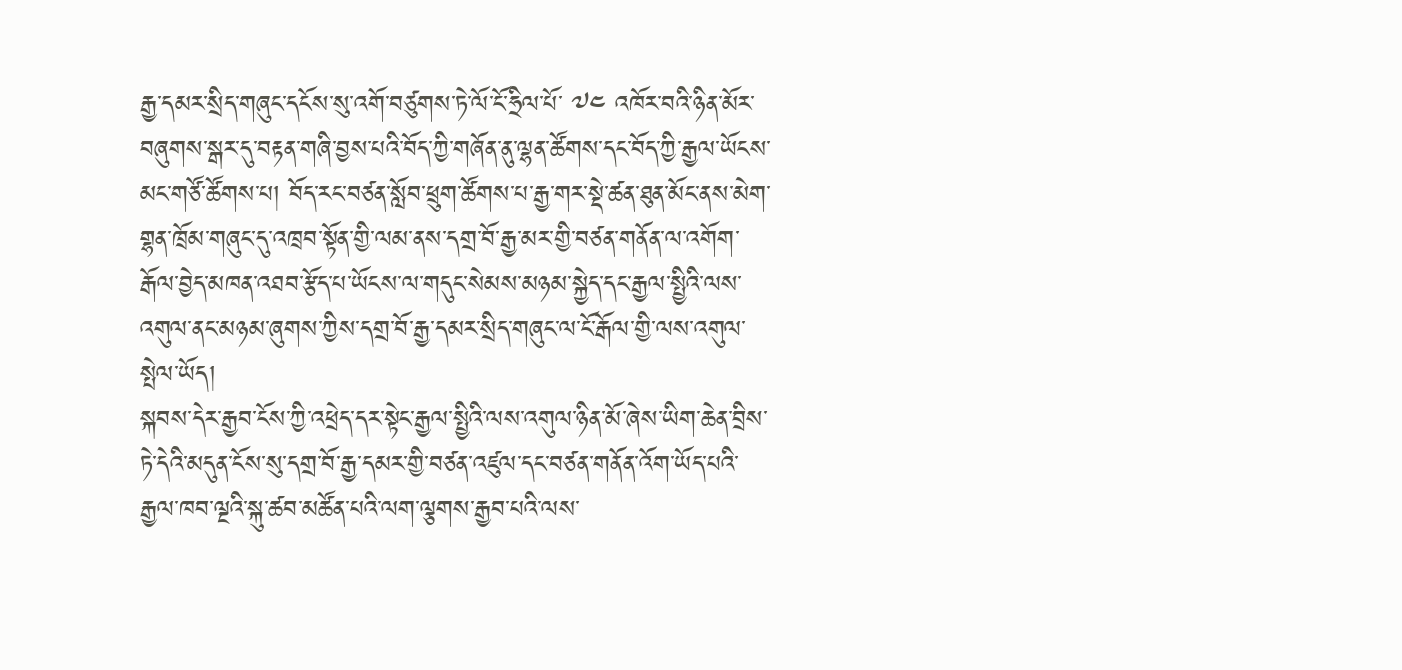རྒྱ་དམར་སྲིད་གཞུང་དངོས་སུ་འགོ་བཙུགས་ཏེ་ལོ་ངོ་ཧྲིལ་པོ་ ༧༤ འཁོར་བའི་ཉིན་མོར་བཞུགས་སྒར་དུ་བརྟན་གཞི་བྱས་པའི་བོད་ཀྱི་གཞོན་ནུ་ལྷན་ཚོགས་དང་བོད་ཀྱི་རྒྱལ་ཡོངས་མང་གཙོ་ཚོགས་པ། བོད་རང་བཙན་སློབ་ཕྲུག་ཚོགས་པ་རྒྱ་གར་སྡེ་ཚན་ཐུན་མོང་ནས་མེག་གྷན་ཁྲོམ་གཞུང་དུ་འཁྲབ་སྟོན་གྱི་ལམ་ནས་དགྲ་བོ་རྒྱ་མར་གྱི་བཙན་གནོན་ལ་འགོག་རྒོལ་བྱེད་མཁན་འཐབ་རྩོད་པ་ཡོངས་ལ་གདུང་སེམས་མཉམ་སྐྱེད་དང་རྒྱལ་སྤྱིའི་ལས་འགུལ་ནང་མཉམ་ཞུགས་ཀྱིས་དགྲ་བོ་རྒྱ་དམར་སྲིད་གཞུང་ལ་ངོ་རྒོལ་གྱི་ལས་འགུལ་སྤེལ་ཡོད།
སྐབས་དེར་རྒྱབ་ངོས་ཀྱི་འཕྲེད་དར་སྟེང་རྒྱལ་སྤྱིའི་ལས་འགུལ་ཉིན་མོ་ཞེས་ཡིག་ཆེན་བྲིས་ཏེ་དེའི་མདུན་ངོས་སུ་དགྲ་བོ་རྒྱ་དམར་གྱི་བཙན་འཛུལ་དང་བཙན་གནོན་འོག་ཡོད་པའི་རྒྱལ་ཁབ་ལྔའི་སྐུ་ཚབ་མཚོན་པའི་ལག་ལྕགས་རྒྱབ་པའི་ལས་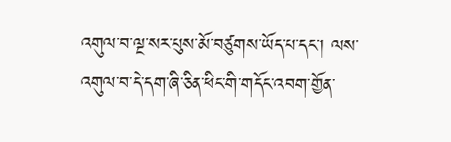འགུལ་བ་ལྔ་སར་པུས་མོ་བཙུགས་ཡོད་པ་དང་། ལས་འགུལ་བ་དེ་དག་ཞི་ཅིན་ཕིང་གི་གདོང་འབག་གྱོན་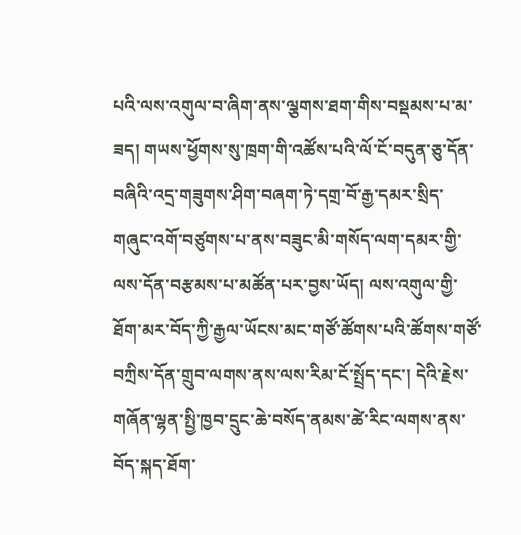པའི་ལས་འགུལ་བ་ཞིག་ནས་ལྕགས་ཐག་གིས་བསྡམས་པ་མ་ཟད། གཡས་ཕྱོགས་སུ་ཁྲག་གི་འཚོས་པའི་ལོ་ངོ་བདུན་ཅུ་དོན་བཞིའི་འདྲ་གཟུགས་ཤིག་བཞག་ཏེ་དགྲ་བོ་རྒྱ་དམར་སྲིད་གཞུང་འགོ་བཙུགས་པ་ནས་བཟུང་མི་གསོད་ལག་དམར་གྱི་ལས་དོན་བརྩམས་པ་མཚོན་པར་བྱས་ཡོད། ལས་འགུལ་གྱི་ཐོག་མར་བོད་ཀྱི་རྒྱལ་ཡོངས་མང་གཙོ་ཚོགས་པའི་ཚོགས་གཙོ་བཀྲིས་དོན་གྲུབ་ལགས་ནས་ལས་རིམ་ངོ་སྤྲོད་དང་། དེའི་རྗེས་གཞོན་ལྷན་སྤྱི་ཁྱབ་དྲུང་ཆེ་བསོད་ནམས་ཚེ་རིང་ལགས་ནས་བོད་སྐད་ཐོག་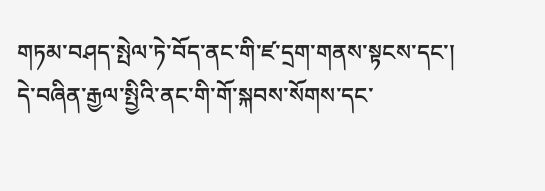གཏམ་བཤད་སྤེལ་ཏེ་བོད་ནང་གི་ཛ་དྲག་གནས་སྟངས་དང་། དེ་བཞིན་རྒྱལ་སྤྱིའི་ནང་གི་གོ་སྐབས་སོགས་དང་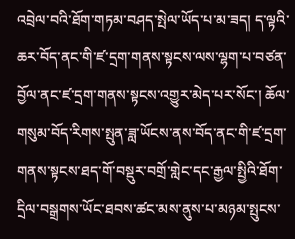འབྲེལ་བའི་ཐོག་གཏམ་བཤད་སྤེལ་ཡོད་པ་མ་ཟད། ད་ལྟའི་ཆར་བོད་ནང་གི་ཛ་དྲག་གནས་སྟངས་ལས་ལྷག་པ་བཙན་བྱོལ་ནང་ཛ་དྲག་གནས་སྟངས་འགྱུར་མེད་པར་སོང་། ཆོལ་གསུམ་བོད་རིགས་སྤུན་ཟླ་ཡོངས་ནས་བོད་ནང་གི་ཛ་དྲག་གནས་སྟངས་ཐད་གོ་བསྡུར་བགྲོ་གླེང་དང་རྒྱལ་སྤྱིའི་ཐོག་དྲིལ་བསྒྲགས་ཡོང་ཐབས་ཚང་མས་ནུས་པ་མཉམ་སྤུངས་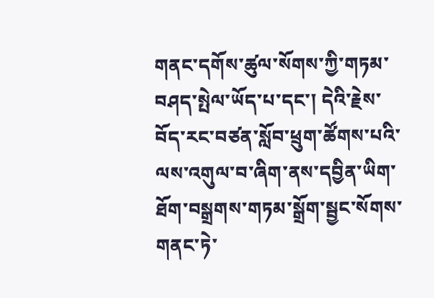གནང་དགོས་ཚུལ་སོགས་ཀྱི་གཏམ་བཤད་སྤེལ་ཡོད་པ་དང་། དེའི་རྗེས་བོད་རང་བཙན་སློབ་ཕྲུག་ཚོགས་པའི་ལས་འགུལ་བ་ཞིག་ནས་དབྱིན་ཡིག་ཐོག་བསྒྲགས་གཏམ་སྒྲོག་སྦྱང་སོགས་གནང་ཏེ་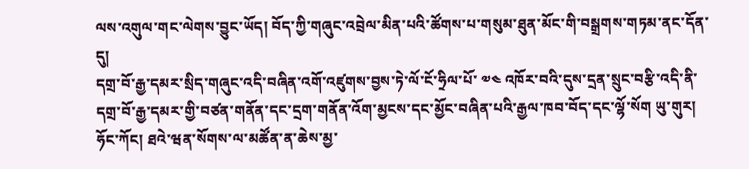ལས་འགུལ་གང་ལེགས་བྱུང་ཡོད། བོད་ཀྱི་གཞུང་འབྲེལ་མིན་པའི་ཚོགས་པ་གསུམ་ཐུན་མོང་གི་བསྒྲགས་གཏམ་ནང་དོན་དུ།
དགྲ་བོ་རྒྱ་དམར་སྲིད་གཞུང་འདི་བཞིན་འགོ་འཛུགས་བྱས་ཏེ་ལོ་ངོ་ཧྲིལ་པོ་ ༧༤ འཁོར་བའི་དུས་དྲན་སྲུང་བརྩི་འདི་ནི་དགྲ་བོ་རྒྱ་དམར་གྱི་བཙན་གནོན་དང་དྲག་གནོན་འོག་མྱངས་དང་མྱོང་བཞིན་པའི་རྒྱལ་ཁབ་བོད་དང་ལྷོ་སོག ཡུ་གུར། ཧོང་ཀོང། ཐའེ་ཝན་སོགས་ལ་མཚོན་ན་ཆེས་མྱ་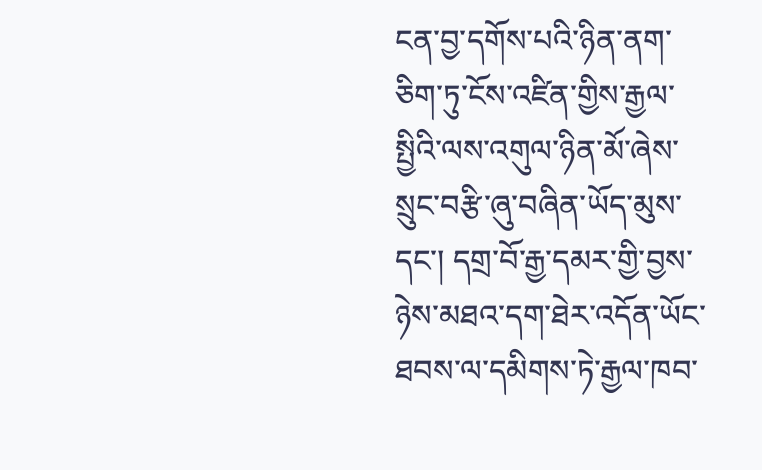ངན་བྱ་དགོས་པའི་ཉིན་ནག་ཅིག་ཏུ་ངོས་འཛིན་གྱིས་རྒྱལ་སྤྱིའི་ལས་འགུལ་ཉིན་མོ་ཞེས་སྲུང་བརྩི་ཞུ་བཞིན་ཡོད་མུས་དང་། དགྲ་བོ་རྒྱ་དམར་གྱི་བྱས་ཉེས་མཐའ་དག་ཐེར་འདོན་ཡོང་ཐབས་ལ་དམིགས་ཏེ་རྒྱལ་ཁབ་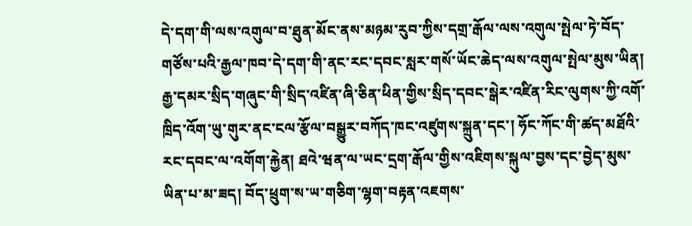དེ་དག་གི་ལས་འགུལ་བ་ཐུན་མོང་ནས་མཉམ་རུབ་ཀྱིས་དགྲ་རྒོལ་ལས་འགུལ་སྤེལ་ཏེ་བོད་གཙོས་པའི་རྒྱལ་ཁབ་དེ་དག་གི་ནང་རང་དབང་སླར་གསོ་ཡོང་ཆེད་ལས་འགུལ་སྤེལ་མུས་ཡིན།
རྒྱ་དམར་སྲིད་གཞུང་གི་སྲིད་འཛིན་ཞི་ཅིན་ཕིན་གྱིས་སྲིད་དབང་སྒེར་འཛིན་རིང་ལུགས་ཀྱི་འགོ་ཁྲིད་འོག་ཡུ་གུར་ནང་ངལ་རྩོལ་བསྒྱུར་བཀོད་ཁང་འཛུགས་སྐྲུན་དང་། ཧོང་ཀོང་གི་ཚད་མཐོའི་རང་དབང་ལ་འགོག་རྐྱེན། ཐའེ་ཝན་ལ་ཡང་དྲག་རྒོལ་གྱིས་འཇིགས་སྐུལ་བྱས་དང་བྱེད་མུས་ཡིན་པ་མ་ཟད། བོད་ཕྲུག་ས་ཡ་གཅིག་ལྷག་བརྟན་འཇགས་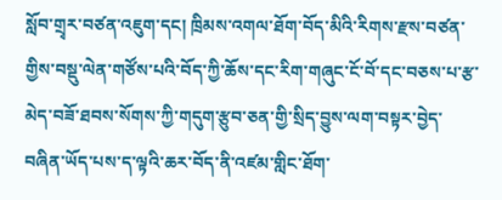སློབ་གྲྭར་བཙན་འཇུག་དང། ཁྲིམས་འགལ་ཐོག་བོད་མིའི་རིགས་རྫས་བཙན་གྱིས་བསྡུ་ལེན་གཙོས་པའི་བོད་ཀྱི་ཆོས་དང་རིག་གཞུང་ངོ་བོ་དང་བཅས་པ་རྩ་མེད་བཟོ་ཐབས་སོགས་ཀྱི་གདུག་རྩུབ་ཅན་གྱི་སྲིད་བྱུས་ལག་བསྟར་བྱེད་བཞིན་ཡོད་པས་ད་ལྟའི་ཆར་བོད་ནི་འཛམ་གླིང་ཐོག་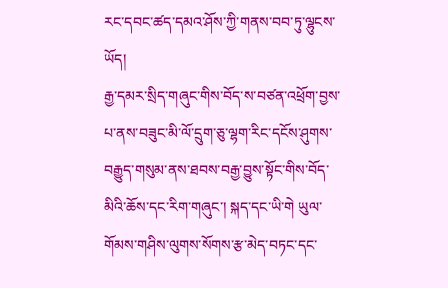རང་དབང་ཚད་དམའ་ཤོས་ཀྱི་གནས་བབ་ཏུ་ལྷུངས་ཡོད།
རྒྱ་དམར་སྲིད་གཞུང་གིས་བོད་ས་བཙན་འཕྲོག་བྱས་པ་ནས་བཟུང་མི་ལོ་དྲུག་ཅུ་ལྷག་རིང་དངོས་ཤུགས་བརྒྱུད་གསུམ་ནས་ཐབས་བརྒྱ་བྱུས་སྟོང་གིས་བོད་མིའི་ཆོས་དང་རིག་གཞུང་། སྐད་དང་ཡི་གེ ཡུལ་གོམས་གཤིས་ལུགས་སོགས་རྩ་མེད་བཏང་དང་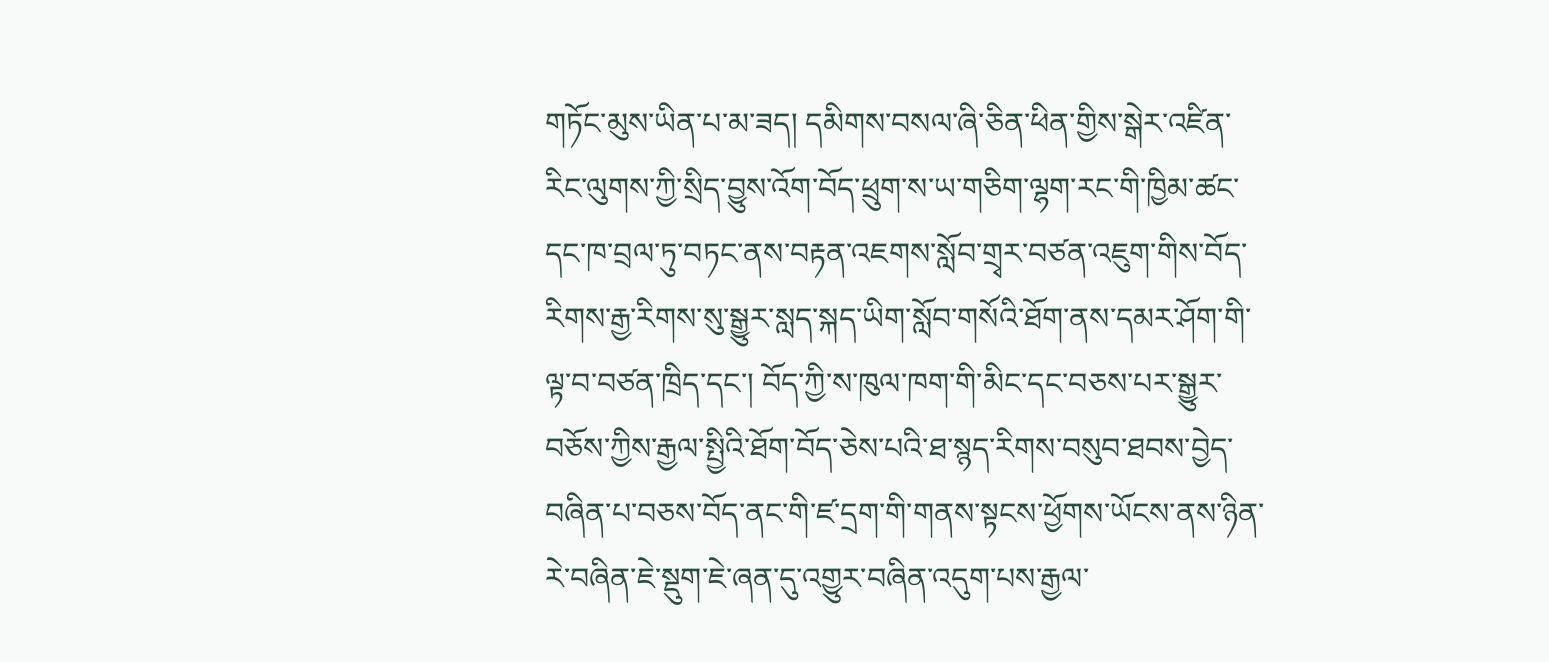གཏོང་མུས་ཡིན་པ་མ་ཟད། དམིགས་བསལ་ཞི་ཅིན་ཕིན་གྱིས་སྒེར་འཛིན་རིང་ལུགས་ཀྱི་སྲིད་བྱུས་འོག་བོད་ཕྲུག་ས་ཡ་གཅིག་ལྷག་རང་གི་ཁྱིམ་ཚང་དང་ཁ་བྲལ་ཏུ་བཏང་ནས་བརྟན་འཇགས་སློབ་གྲྭར་བཙན་འཇུག་གིས་བོད་རིགས་རྒྱ་རིགས་སུ་སྒྱུར་སླད་སྐད་ཡིག་སློབ་གསོའི་ཐོག་ནས་དམར་ཤོག་གི་ལྟ་བ་བཙན་ཁྲིད་དང་། བོད་ཀྱི་ས་ཁུལ་ཁག་གི་མིང་དང་བཅས་པར་སྒྱུར་བཅོས་ཀྱིས་རྒྱལ་སྤྱིའི་ཐོག་བོད་ཅེས་པའི་ཐ་སྙད་རིགས་བསུབ་ཐབས་བྱེད་བཞིན་པ་བཅས་བོད་ནང་གི་ཛ་དྲག་གི་གནས་སྟངས་ཕྱོགས་ཡོངས་ནས་ཉིན་རེ་བཞིན་ཇེ་སྡུག་ཇེ་ཞན་དུ་འགྱུར་བཞིན་འདུག་པས་རྒྱལ་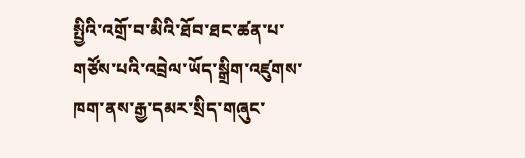སྤྱིའི་འགྲོ་བ་མིའི་ཐོབ་ཐང་ཚན་པ་གཙོས་པའི་འབྲེལ་ཡོད་སྒྲིག་འཛུགས་ཁག་ནས་རྒྱ་དམར་སྲིད་གཞུང་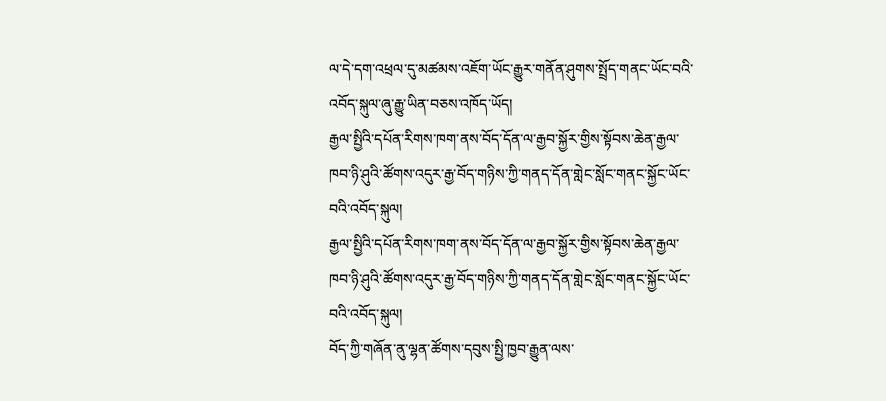ལ་དེ་དག་འཕྲལ་དུ་མཚམས་འཇོག་ཡོང་རྒྱུར་གནོན་ཤུགས་སྤྲོད་གནང་ཡོང་བའི་འབོད་སྐུལ་ཞུ་རྒྱུ་ཡིན་བཅས་འཁོད་ཡོད།
རྒྱལ་སྤྱིའི་དཔོན་རིགས་ཁག་ནས་བོད་དོན་ལ་རྒྱབ་སྐྱོར་གྱིས་སྟོབས་ཆེན་རྒྱལ་ཁབ་ཉི་ཤུའི་ཚོགས་འདུར་རྒྱ་བོད་གཉིས་ཀྱི་གནད་དོན་གླེང་སློང་གནང་སྐྱོང་ཡོང་བའི་འབོད་སྐུལ།
རྒྱལ་སྤྱིའི་དཔོན་རིགས་ཁག་ནས་བོད་དོན་ལ་རྒྱབ་སྐྱོར་གྱིས་སྟོབས་ཆེན་རྒྱལ་ཁབ་ཉི་ཤུའི་ཚོགས་འདུར་རྒྱ་བོད་གཉིས་ཀྱི་གནད་དོན་གླེང་སློང་གནང་སྐྱོང་ཡོང་བའི་འབོད་སྐུལ།
བོད་ཀྱི་གཞོན་ནུ་ལྷན་ཚོགས་དབུས་སྤྱི་ཁྱབ་རྒྱུན་ལས་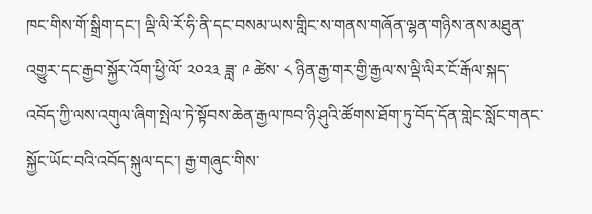ཁང་གིས་གོ་སྒྲིག་དང་། ལྡི་ལི་རོ་ཧི་ནི་དང་བསམ་ཡས་གླིང་ས་གནས་གཞོན་ལྷན་གཉིས་ནས་མཐུན་འགྱུར་དང་རྒྱབ་སྐྱོར་འོག་ཕྱི་ལོ་ ༢༠༢༣ ཟླ་ ༩ ཚེས་ ༨ ཉིན་རྒྱ་གར་གྱི་རྒྱལ་ས་ལྡི་ལིར་ངོ་རྒོལ་སྐད་འབོད་ཀྱི་ལས་འགུལ་ཞིག་སྤེལ་ཏེ་སྟོབས་ཆེན་རྒྱལ་ཁབ་ཉི་ཤུའི་ཚོགས་ཐོག་ཏུ་བོད་དོན་གླེང་སློང་གནང་སྐྱོང་ཡོང་བའི་འབོད་སྐུལ་དང་། རྒྱ་གཞུང་གིས་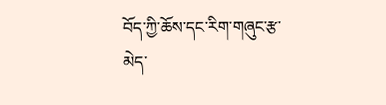བོད་ཀྱི་ཆོས་དང་རིག་གཞུང་རྩ་མེད་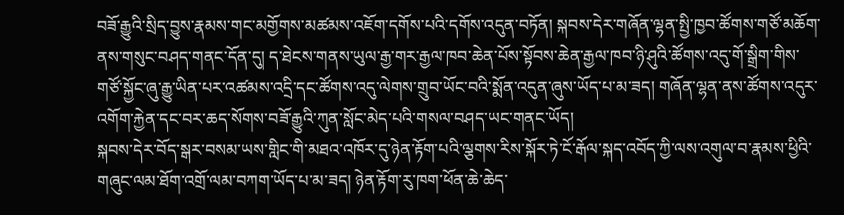བཟོ་རྒྱུའི་སྲིད་བྱུས་རྣམས་གང་མགྱོགས་མཚམས་འཇོག་དགོས་པའི་དགོས་འདུན་བཏོན། སྐབས་དེར་གཞོན་ལྷན་སྤྱི་ཁྱབ་ཚོགས་གཙོ་མཆོག་ནས་གསུང་བཤད་གནང་དོན་དུ། ད་ཐེངས་གནས་ཡུལ་རྒྱ་གར་རྒྱལ་ཁབ་ཆེན་པོས་སྟོབས་ཆེན་རྒྱལ་ཁབ་ཉི་ཤུའི་ཚོགས་འདུ་གོ་སྒྲིག་གིས་གཙོ་སྐྱོང་ཞུ་རྒྱུ་ཡིན་པར་འཚམས་འདྲི་དང་ཚོགས་འདུ་ལེགས་གྲུབ་ཡོང་བའི་སྨོན་འདུན་ཞུས་ཡོད་པ་མ་ཟད། གཞོན་ལྷན་ནས་ཚོགས་འདུར་འགོག་རྐྱེན་དང་བར་ཆད་སོགས་བཟོ་རྒྱུའི་ཀུན་སློང་མེད་པའི་གསལ་བཤད་ཡང་གནང་ཡོད།
སྐབས་དེར་བོད་སྒར་བསམ་ཡས་གླིང་གི་མཐའ་འཁོར་དུ་ཉེན་རྟོག་པའི་ལྕགས་རིས་སྐོར་ཏེ་ངོ་རྒོལ་སྐད་འབོད་ཀྱི་ལས་འགུལ་བ་རྣམས་ཕྱིའི་གཞུང་ལམ་ཐོག་འགྲོ་ལམ་བཀག་ཡོད་པ་མ་ཟད། ཉེན་རྟོག་རུ་ཁག་ཕོན་ཆེ་ཆེད་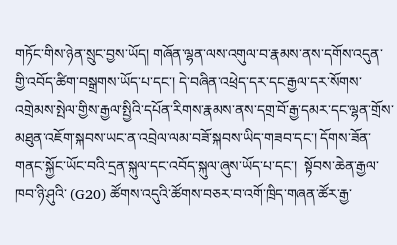གཏོང་གིས་ཉེན་སྲུང་བྱས་ཡོད། གཞོན་ལྷན་ལས་འགུལ་བ་རྣམས་ནས་དགོས་འདུན་གྱི་འབོད་ཚིག་བསྒྲགས་ཡོད་པ་དང་། དེ་བཞིན་འཕྲེད་དར་དང་རྒྱལ་དར་སོགས་འགྲེམས་སྤེལ་གྱིས་རྒྱལ་སྤྱིའི་དཔོན་རིགས་རྣམས་ནས་དགྲ་བོ་རྒྱ་དམར་དང་ལྷན་གྲོས་མཐུན་འཇོག་སྐབས་ཡང་ན་འབྲེལ་ལམ་བཟོ་སྐབས་ཡིད་གཟབ་དང་། དོགས་ཟོན་གནང་སྐྱོང་ཡོང་བའི་དྲན་སྐུལ་དང་འབོད་སྐུལ་ཞུས་ཡོད་པ་དང་།  སྟོབས་ཆེན་རྒྱལ་ཁབ་ཉི་ཤུའི་ (G20) ཚོགས་འདུའི་ཚོགས་བཅར་བ་འགོ་ཁྲིད་གཞན་ཚོར་རྒྱ་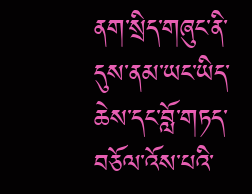ནག་སྲིད་གཞུང་ནི་དུས་ནམ་ཡང་ཡིད་ཆེས་དང་བློ་གཏད་བཅོལ་འོས་པའི་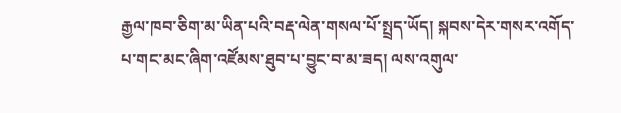རྒྱལ་ཁབ་ཅིག་མ་ཡིན་པའི་བརྡ་ལེན་གསལ་པོ་སྤྲད་ཡོད། སྐབས་དེར་གསར་འགོད་པ་གང་མང་ཞིག་འཛོམས་ཐུབ་པ་བྱུང་བ་མ་ཟད། ལས་འགུལ་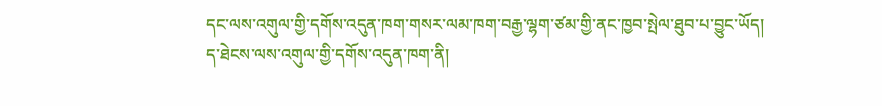དང་ལས་འགུལ་གྱི་དགོས་འདུན་ཁག་གསར་ལམ་ཁག་བརྒྱ་ལྷག་ཙམ་གྱི་ནང་ཁྱབ་སྤེལ་ཐུབ་པ་བྱུང་ཡོད།
ད་ཐེངས་ལས་འགུལ་གྱི་དགོས་འདུན་ཁག་ནི།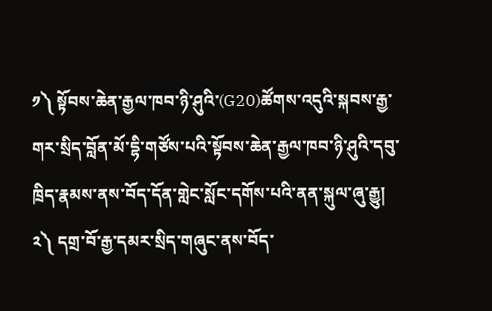༡༽ སྟོབས་ཆེན་རྒྱལ་ཁབ་ཉི་ཤུའི་(G20)ཚོགས་འདུའི་སྐབས་རྒྱ་གར་སྲིད་བློན་མོ་དྷི་གཙོས་པའི་སྟོབས་ཆེན་རྒྱལ་ཁབ་ཉི་ཤུའི་དབུ་ཁྲིད་རྣམས་ནས་བོད་དོན་གླེང་སློང་དགོས་པའི་ནན་སྐུལ་ཞུ་རྒྱུ།
༢༽ དགྲ་བོ་རྒྱ་དམར་སྲིད་གཞུང་ནས་བོད་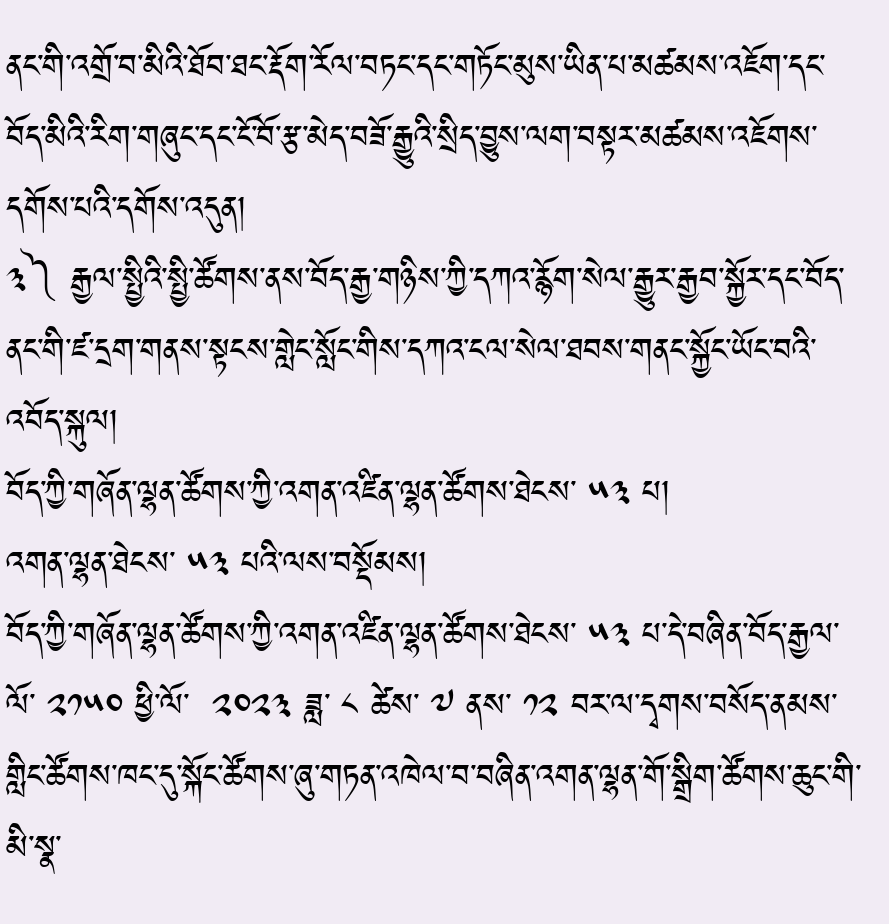ནང་གི་འགྲོ་བ་མིའི་ཐོབ་ཐང་རྡོག་རོལ་བཏང་དང་གཏོང་མུས་ཡིན་པ་མཚམས་འཇོག་དང་བོད་མིའི་རིག་གཞུང་དང་ངོ་བོ་རྩ་མེད་བཟོ་རྒྱུའི་སྲིད་བྱུས་ལག་བསྟར་མཚམས་འཇོགས་དགོས་པའི་དགོས་འདུན།
༣༽ རྒྱལ་སྤྱིའི་སྤྱི་ཚོགས་ནས་བོད་རྒྱ་གཉིས་ཀྱི་དཀའ་རྙོག་སེལ་རྒྱུར་རྒྱབ་སྐྱོར་དང་བོད་ནང་གི་ཛ་དྲག་གནས་སྟངས་གླེང་སློང་གིས་དཀའ་ངལ་སེལ་ཐབས་གནང་སྐྱོང་ཡོང་བའི་འབོད་སྐུལ།
བོད་ཀྱི་གཞོན་ལྷན་ཚོགས་ཀྱི་འགན་འཛིན་ལྷན་ཚོགས་ཐེངས་ ༥༣ པ།
འགན་ལྷན་ཐེངས་ ༥༣ པའི་ལས་བསྡོམས།
བོད་ཀྱི་གཞོན་ལྷན་ཚོགས་ཀྱི་འགན་འཛིན་ལྷན་ཚོགས་ཐེངས་ ༥༣ པ་དེ་བཞིན་བོད་རྒྱལ་ལོ་ ༢༡༥༠ ཕྱི་ལོ་  ༢༠༢༣ ཟླ་ ༨ ཚེས་ ༧ ནས་ ༡༢ བར་ལ་དྭགས་བསོད་ནམས་གླིང་ཚོགས་ཁང་དུ་སྐོང་ཚོགས་ཞུ་གཏན་འཁེལ་བ་བཞིན་འགན་ལྷན་གོ་སྒྲིག་ཚོགས་ཆུང་གི་མི་སྣ་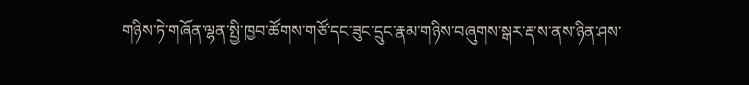གཉིས་ཏེ་གཞོན་ལྷན་སྤྱི་ཁྱབ་ཚོགས་གཙོ་དང་ཟུང་དྲུང་རྣམ་གཉིས་བཞུགས་སྒར་རྡ་ས་ནས་ཉིན་ཤས་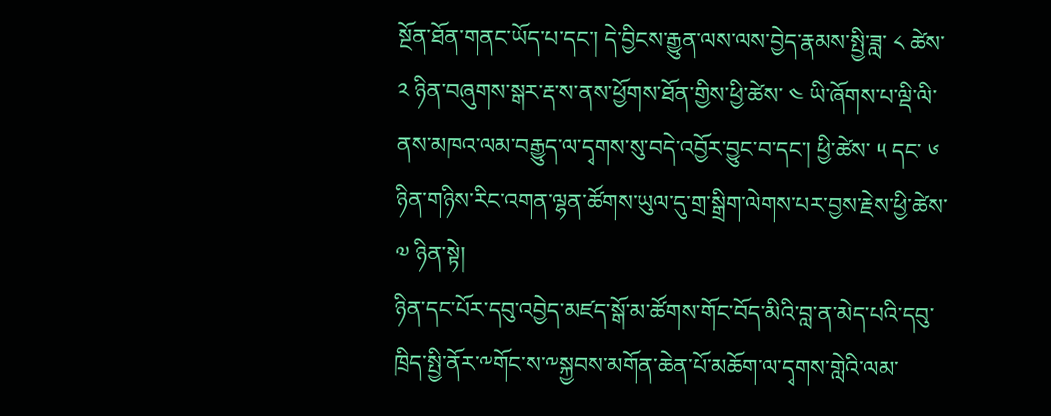སྔོན་ཐོན་གནང་ཡོད་པ་དང་། དེ་བྱིངས་རྒྱུན་ལས་ལས་བྱེད་རྣམས་སྤྱི་ཟླ་ ༨ ཚེས་ ༢ ཉིན་བཞུགས་སྒར་རྡ་ས་ནས་ཕྱོགས་ཐོན་གྱིས་ཕྱི་ཚེས་ ༤ ཡི་ཞོགས་པ་ལྡི་ལི་ནས་མཁའ་ལམ་བརྒྱུད་ལ་དྭགས་སུ་བདེ་འབྱོར་བྱུང་བ་དང་། ཕྱི་ཚེས་ ༥ དང་ ༦ ཉིན་གཉིས་རིང་འགན་ལྷན་ཚོགས་ཡུལ་དུ་གྲ་སྒྲིག་ལེགས་པར་བྱས་རྗེས་ཕྱི་ཚེས་ ༧ ཉིན་སྟེ།
ཉིན་དང་པོར་དབུ་འབྱེད་མཛད་སྒོ་མ་ཚོགས་གོང་བོད་མིའི་བླ་ན་མེད་པའི་དབུ་ཁྲིད་སྤྱི་ནོར་༸གོང་ས་༸སྐྱབས་མགོན་ཆེན་པོ་མཆོག་ལ་དྭགས་གླེའི་ལམ་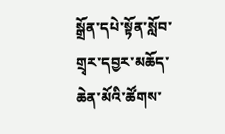སྒྲོན་དཔེ་སྟོན་སློབ་གྲྭར་དབྱར་མཆོད་ཆེན་མོའི་ཚོགས་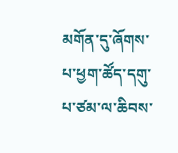མགོན་དུ་ཞོགས་པ་ཕྱག་ཚོད་དགུ་པ་ཙམ་ལ་ཆིབས་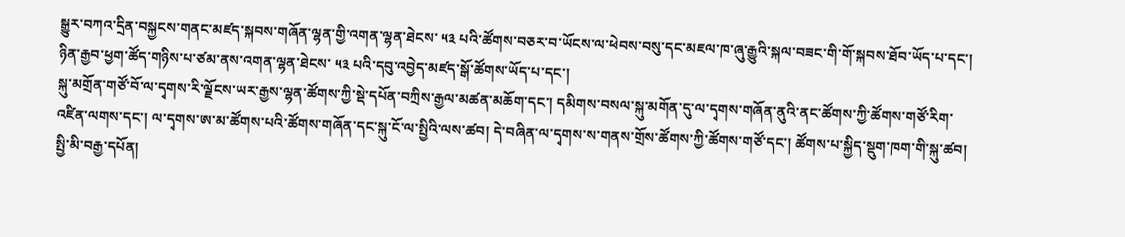སྒྱུར་བཀའ་དྲིན་བསྐྱངས་གནང་མཛད་སྐབས་གཞོན་ལྷན་གྱི་འགན་ལྷན་ཐེངས་ ༥༣ པའི་ཚོགས་བཅར་བ་ཡོངས་ལ་ཕེབས་བསུ་དང་མཇལ་ཁ་ཞུ་རྒྱུའི་སྐལ་བཟང་གི་གོ་སྐབས་ཐོབ་ཡོད་པ་དང་། ཉིན་རྒྱབ་ཕྱག་ཚོད་གཉིས་པ་ཙམ་ནས་འགན་ལྷན་ཐེངས་ ༥༣ པའི་དབུ་འབྱེད་མཛད་སྒོ་ཚོགས་ཡོད་པ་དང་།
སྐུ་མགྲོན་གཙོ་བོ་ལ་དྭགས་རི་ལྗོངས་ཡར་རྒྱས་ལྷན་ཚོགས་ཀྱི་སྡེ་དཔོན་བཀྲིས་རྒྱལ་མཚན་མཆོག་དང་། དམིགས་བསལ་སྐུ་མགོན་དུ་ལ་དྭགས་གཞོན་ནུའི་ནང་ཚོགས་ཀྱི་ཚོགས་གཙོ་རིག་འཛིན་ལགས་དང་། ལ་དྭགས་ཨ་མ་ཚོགས་པའི་ཚོགས་གཞོན་དང་སྐུ་ངོ་ལ་སྤྱིའི་ལས་ཚབ། དེ་བཞིན་ལ་དྭགས་ས་གནས་གྲོས་ཚོགས་ཀྱི་ཚོགས་གཙོ་དང་། ཚོགས་པ་སྐྱིད་སྡུག་ཁག་གི་སྐུ་ཚབ། སྤྱི་མི་བརྒྱ་དཔོན།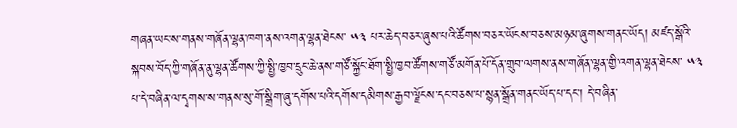གཞན་ཡང་ས་གནས་གཞོན་ལྷན་ཁག་ནས་འགན་ལྷན་ཐེངས་ ༥༣ པར་ཆེད་བཅར་ཞུས་པའི་ཚོགས་བཅར་ཡོངས་བཅས་མཉམ་ཞུགས་གནང་ཡོད། མཛད་སྒོའི་སྐབས་བོད་ཀྱི་གཞོན་ནུ་ལྷན་ཚོགས་ཀྱི་སྤྱི་ཁྱབ་དྲུང་ཆེ་ནས་གཙོ་སྐྱོང་ཐོག་སྤྱི་ཁྱབ་ཚོགས་གཙོ་མགོན་པོ་དོན་གྲུབ་ལགས་ནས་གཞོན་ལྷན་གྱི་འགན་ལྷན་ཐེངས་ ༥༣ པ་དེ་བཞིན་ལ་དྭགས་ས་གནས་སུ་གོ་སྒྲིག་ཞུ་དགོས་པའི་དགོས་དམིགས་རྒྱབ་ལྗོངས་དང་བཅས་པ་སྙན་སྒྲོན་གནང་ཡོད་པ་དང་། དེ་བཞིན་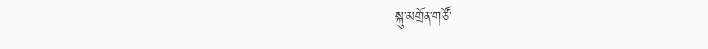སྐུ་མགྲོན་གཙོ་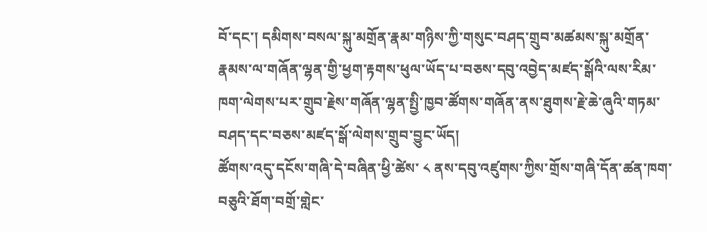བོ་དང་། དམིགས་བསལ་སྐུ་མགྲོན་རྣམ་གཉིས་ཀྱི་གསུང་བཤད་གྲུབ་མཚམས་སྐུ་མགྲོན་རྣམས་ལ་གཞོན་ལྷན་གྱི་ཕྱག་རྟགས་ཕུལ་ཡོད་པ་བཅས་དབུ་འབྱེད་མཛད་སྒོའི་ལས་རིམ་ཁག་ལེགས་པར་གྲུབ་རྗེས་གཞོན་ལྷན་སྤྱི་ཁྱབ་ཚོགས་གཞོན་ནས་ཐུགས་རྗེ་ཆེ་ཞུའི་གཏམ་བཤད་དང་བཅས་མཛད་སྒོ་ལེགས་གྲུབ་བྱུང་ཡོད།
ཚོགས་འདུ་དངོས་གཞི་དེ་བཞིན་ཕྱི་ཚེས་ ༨ ནས་དབུ་འཛུགས་ཀྱིས་གྲོས་གཞི་དོན་ཚན་ཁག་བཅུའི་ཐོག་བགྲོ་གླེང་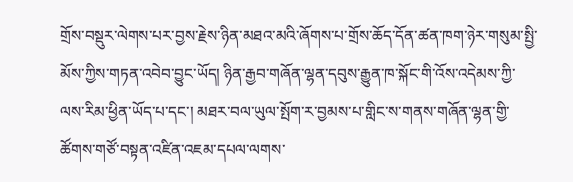གྲོས་བསྡུར་ལེགས་པར་བྱས་རྗེས་ཉིན་མཐའ་མའི་ཞོགས་པ་གྲོས་ཆོད་དོན་ཚན་ཁག་ཉེར་གསུམ་སྤྱི་མོས་ཀྱིས་གཏན་འབེབ་བྱུང་ཡོད། ཉིན་རྒྱབ་གཞོན་ལྷན་དབུས་རྒྱུན་ཁ་སྐོང་གི་འོས་འདེམས་ཀྱི་ལས་རིམ་ཕྱིན་ཡོད་པ་དང་། མཐར་བལ་ཡུལ་སྤོག་ར་བྱམས་པ་གླིང་ས་གནས་གཞོན་ལྷན་གྱི་ཚོགས་གཙོ་བསྟན་འཛིན་འཇམ་དཔལ་ལགས་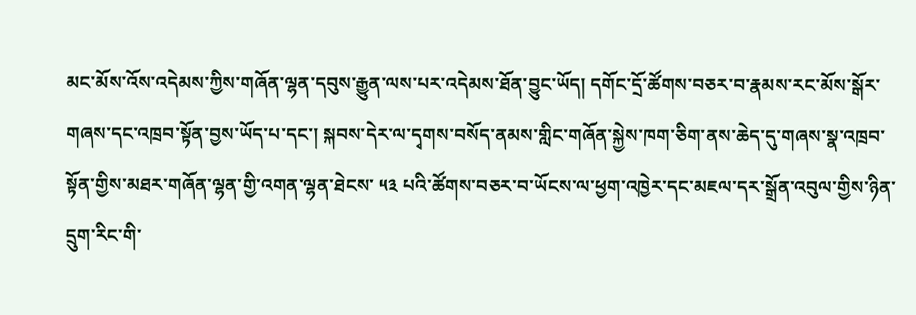མང་མོས་འོས་འདེམས་ཀྱིས་གཞོན་ལྷན་དབུས་རྒྱུན་ལས་པར་འདེམས་ཐོན་བྱུང་ཡོད། དགོང་དྲོ་ཚོགས་བཅར་བ་རྣམས་རང་མོས་སྒོར་གཞས་དང་འཁྲབ་སྟོན་བྱས་ཡོད་པ་དང་། སྐབས་དེར་ལ་དྭགས་བསོད་ནམས་གླིང་གཞོན་སྐྱེས་ཁག་ཅིག་ནས་ཆེད་དུ་གཞས་སྣ་འཁྲབ་སྟོན་གྱིས་མཐར་གཞོན་ལྷན་གྱི་འགན་ལྷན་ཐེངས་ ༥༣ པའི་ཚོགས་བཅར་བ་ཡོངས་ལ་ཕྱག་འཁྱེར་དང་མཇལ་དར་སྒྲོན་འབུལ་གྱིས་ཉིན་དྲུག་རིང་གི་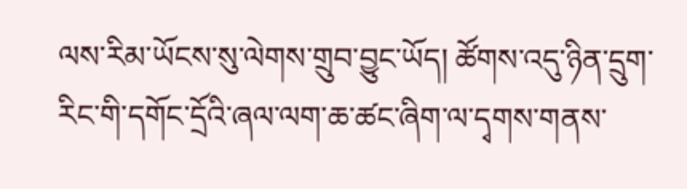ལས་རིམ་ཡོངས་སུ་ལེགས་གྲུབ་བྱུང་ཡོད། ཚོགས་འདུ་ཉིན་དྲུག་རིང་གི་དགོང་དྲོའི་ཞལ་ལག་ཆ་ཚང་ཞིག་ལ་དྭགས་གནས་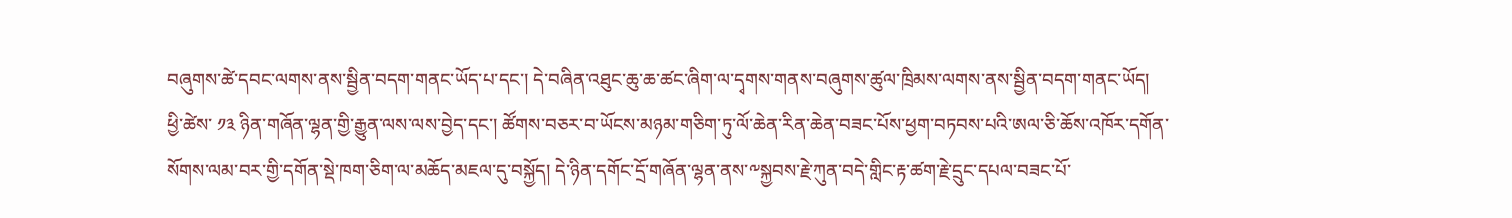བཞུགས་ཚེ་དབང་ལགས་ནས་སྦྱིན་བདག་གནང་ཡོད་པ་དང་། དེ་བཞིན་འཐུང་ཆུ་ཆ་ཚང་ཞིག་ལ་དྭགས་གནས་བཞུགས་ཚུལ་ཁྲིམས་ལགས་ནས་སྦྱིན་བདག་གནང་ཡོད།
ཕྱི་ཚེས་ ༡༣ ཉིན་གཞོན་ལྷན་གྱི་རྒྱུན་ལས་ལས་བྱེད་དང་། ཚོགས་བཅར་བ་ཡོངས་མཉམ་གཅིག་ཏུ་ལོ་ཆེན་རིན་ཆེན་བཟང་པོས་ཕྱག་བཏབས་པའི་ཨལ་ཅི་ཆོས་འཁོར་དགོན་སོགས་ལམ་བར་གྱི་དགོན་སྡེ་ཁག་ཅིག་ལ་མཆོད་མཇལ་དུ་བསྐྱོད། དེ་ཉིན་དགོང་དྲོ་གཞོན་ལྷན་ནས་༸སྐྱབས་རྗེ་ཀུན་བདེ་གླིང་རྟ་ཚག་རྗེ་དྲུང་དཔལ་བཟང་པོ་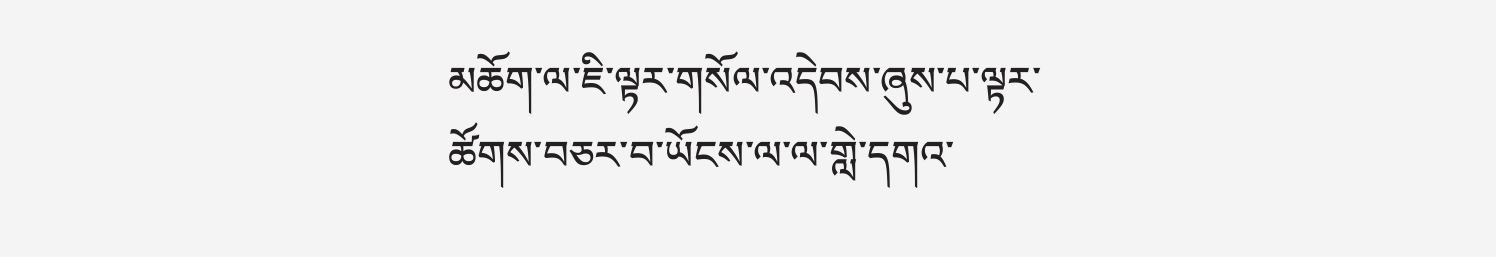མཆོག་ལ་ཇི་ལྟར་གསོལ་འདེབས་ཞུས་པ་ལྟར་ཚོགས་བཅར་བ་ཡོངས་ལ་ལ་གླེ་དགའ་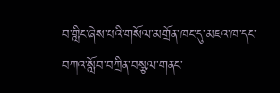བ་གླིང་ཞེས་པའི་གསོལ་མགྲོན་ཁང་དུ་མཇའ་ཁ་དང་བཀའ་སློབ་བཀྲིན་བསྩལ་གནང་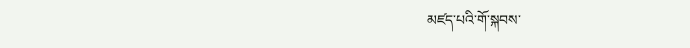མཛད་པའི་གོ་སྐབས་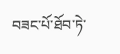བཟང་པོ་ཐོབ་ཏེ་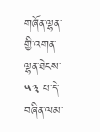གཞོན་ལྷན་གྱི་འགན་ལྷན་ཐེངས་ ༥༣ པ་དེ་བཞིན་ལམ་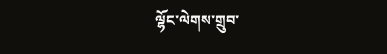ལྷོང་ལེགས་གྲུབ་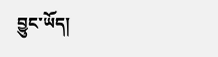བྱུང་ཡོད།